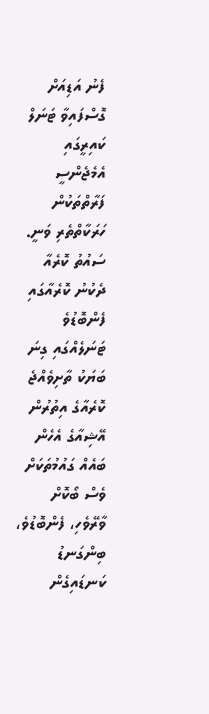ފެނު އަޑިއަށް ގޮސްފައިވާ ޓަނަލް ކައިރީގައި އެމެޖެންސީ ފަރާތްތަކުން ހަރަކާތްތެރި ވަނީ.
ސައުތު ކޮރެއާ
ދެކުނު ކޮރެއާގައި ފެންބޮޑުވެ ޓަނަލެއްގައި ގިނަ ބަޔަކު ތާށިވެއްޖެ
ކޮރެއާގެ އިތުރުން އޭޝިއާގެ އެހެން ބައެއް ގައުމުތަކަށް ވެސް ބޯކޮށް ވާރޭވެހި، ފެންބޮޑުވެ، ބިންގަނޑު ކަނޑައިގެން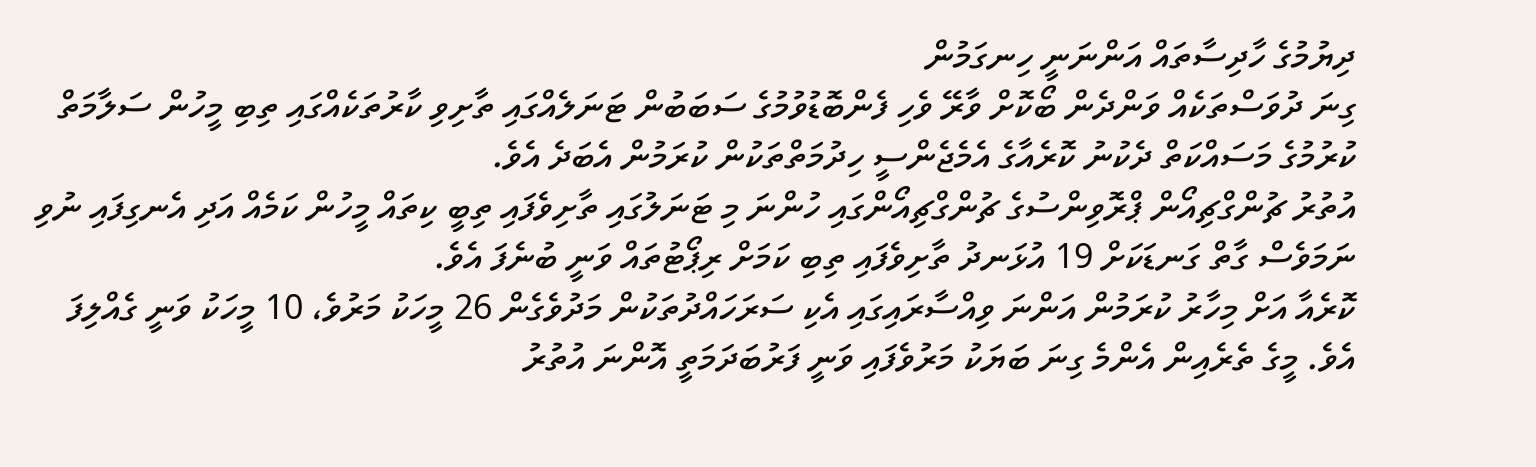ދިޔުމުގެ ހާދިސާތައް އަންނަނީ ހިނގަމުން
ގިނަ ދުވަސްތަކެއް ވަންދެން ބޯކޮށް ވާރޭ ވެހި ފެންބޮޑުވުމުގެ ސަބަބުން ޓަނަލެއްގައި ތާށިވި ކާރުތަކެއްގައި ތިބި މީހުން ސަލާމަތް ކުރުމުގެ މަސައްކަތް ދެކުނު ކޮރެއާގެ އެމެޖެންސީ ހިދުމަތްތަކުން ކުރަމުން އެބަދެ އެވެ.
އުތުރު ޗުންގްޗިއޯން ޕްރޮވިންސުގެ ޗުންގްޗިއޯންގައި ހުންނަ މި ޓަނަލުގައި ތާށިވެފައި ތިބީ ކިތައް މީހުން ކަމެއް އަދި އެނގިފައި ނުވި ނަމަވެސް ގާތް ގަނޑަކަށް 19 އުޅަނދު ތާށިވެފައި ތިބި ކަމަށް ރިޕޯޓުތައް ވަނީ ބުނެފަ އެވެ.
ކޮރެއާ އަށް މިހާރު ކުރަމުން އަންނަ ވިއްސާރައިގައި އެކި ސަރަހައްދުތަކުން މަދުވެގެން 26 މީހަކު މަރުވެ، 10 މީހަކު ވަނީ ގެއްލިފަ އެވެ. މީގެ ތެރެއިން އެންމެ ގިނަ ބަޔަކު މަރުވެފައި ވަނީ ފަރުބަދަމަތީ އޮންނަ އުތުރު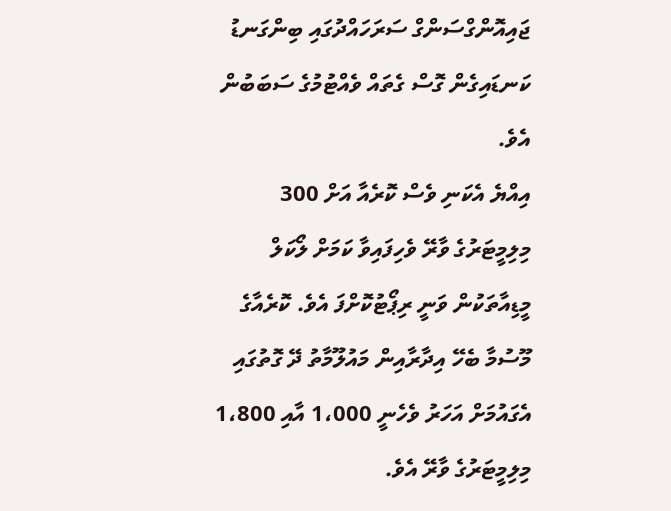ޖައިއޮންގްސަންގް ސަރަހައްދުގައި ބިންގަނޑު ކަނޑައިގެން ގޮސް ގެތައް ވެއްޓުމުގެ ސަބަބުން އެވެ.
އިއްޔެ އެކަނި ވެސް ކޮރެއާ އަށް 300 މިލިމީޓަރުގެ ވާރޭ ވެހިފައިވާ ކަމަށް ލޯކަލް މީޑިއާތަކުން ވަނީ ރިޕޯޓުކޮށްފަ އެވެ. ކޮރެއާގެ މޫސުމާ ބެހޭ އިދާރާއިން މައުލޫމާތު ދޭ ގޮތުގައި އެގައުމަށް އަހަރު ވެހެނީ 1،000 އާއި 1،800 މިލިމީޓަރުގެ ވާރޭ އެވެ.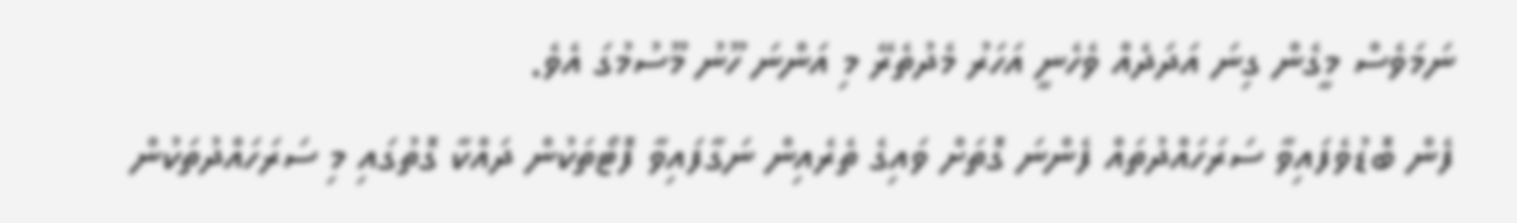ނަމަވެސް މީގެން ގިނަ އަދަދެއް ވެހެނީ އަހަރު މެދުތެރޭ މި އަންނަ ހޫނު މޫސުމުގަ އެވެ.
ފެން ބޮޑުވެފައިވާ ސަރަހައްދުތައް ފެންނަ ގޮތަށް ވައިގެ ތެރެއިން ނަގާފައިވާ ފޮޓޯތަކުން ދައްކާ ގޮތުގައި މި ސަރަހައްދުތަކުން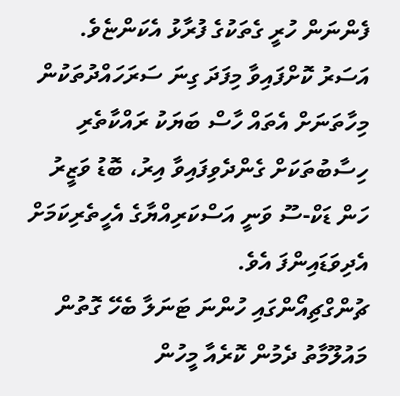ފެންނަން ހުރީ ގެތަކުގެ ފުރާޅު އެކަންޏެވެ.  އަސަރު ކޮށްފައިވާ މިފަދަ ގިނަ ސަރަހައްދުތަކުން މިހާތަނަށް އެތައް ހާސް ބަޔަކު ރައްކާތެރި ހިސާބުތަކަށް ގެންދެވިފައިވާ އިރު، ބޮޑު ވަޒީރު ހަން ޑަކް-ސޫ ވަނީ އަސްކަރިއްޔާގެ އެހީތެރިކަމަށް އެދިވަޑައިންފަ އެވެ.
ޗުންގްޗިއޯންގައި ހުންނަ ޓަނަލާ ބެހޭ ގޮތުން މައުލޫމާތު ދެމުން ކޮރެއާ މީހުން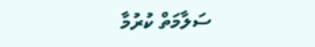ސަލާމަތް ކުރުމާ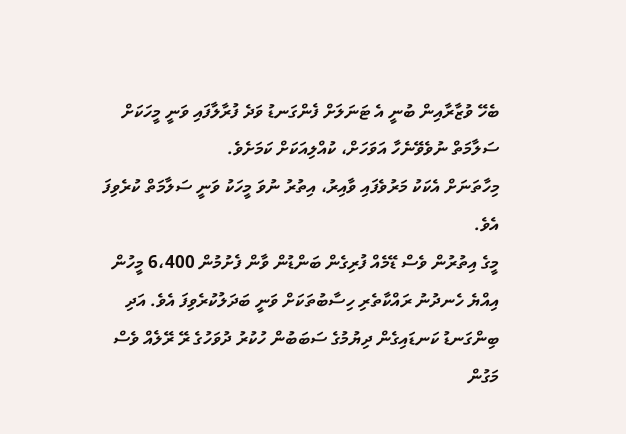ބެހޭ ވުޒާރާއިން ބުނީ އެ ޓަނަލަށް ފެންގަނޑު ވަދެ ފުރާލާފައި ވަނީ މީހަކަށް ސަލާމަތް ނުވެވޭނެހާ އަވަހަށް، ކުއްލިއަކަށް ކަމަށެވެ.
މިހާތަނަށް އެކަކު މަރުވެފައި ވާއިރު، އިތުރު ނުވަ މީހަކު ވަނީ ސަލާމަތް ކުރެވިފަ އެވެ.
މީގެ އިތުރުން ވެސް ޑޭމެއް ފުރިގެން ބަންޑުން ވާން ފެށުމުން 6،400 މީހުން އިއްޔެ ހެނދުނު ރައްކާތެރި ހިސާބުތަކަށް ވަނީ ބަދަލުކުރެވިފަ އެވެ. އަދި ބިންގަނޑު ކަނޑައިގެން ދިޔުމުގެ ސަބަބުން ހުކުރު ދުވަހުގެ ރޭ ރޭލެއް ވެސް މަގުން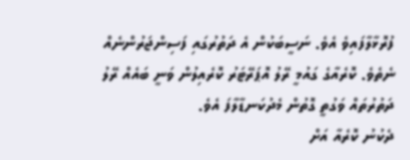ފުރޮޅާލާފައިވެ އެވެ. ނަސީބަކުން އެ ދަތުރުގައި ފަސިންޖަރުންނެއް ނެތެވެ. ކޮރެއާގެ ގައުމީ ރޭލު އޮޕަރޭޓަރު ކޮރެއިލުން ވަނީ ބައެއް ރޭލު ދަތުރުތައް ވަގުތީ ގޮތުން މެދުކަނޑާލާފަ އެވެ.
ދެކުނު ކޮރެއާ އަށް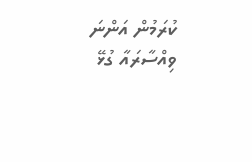ކުރަމުން އަންނަ ވިއްސާރައާ ގުޅޭ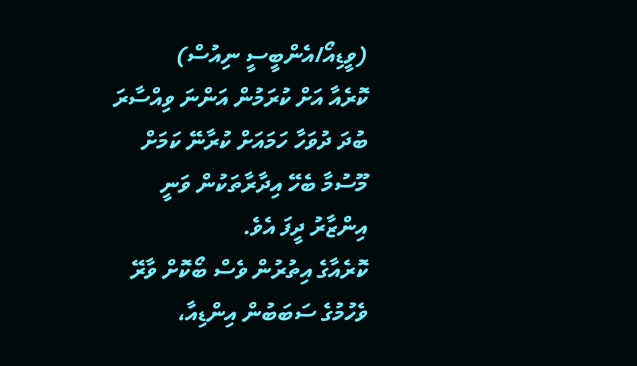(ވީޑިއޯ/އެންބީސީ ނިއުސް)
ކޮރެއާ އަށް ކުރަމުން އަންނަ ވިއްސާރަ ބުދަ ދުވަހާ ހަމައަށް ކުރާނޭ ކަމަށް މޫސުމާ ބެހޭ އިދާރާތަކުން ވަނީ އިންޒާރު ދީފަ އެވެ.
ކޮރެއާގެ އިތުރުން ވެސް ބޯކޮށް ވާރޭ ވެހުމުގެ ސަބަބުން އިންޑިއާ،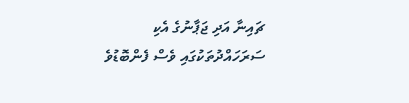ޗައިނާ އަދި ޖަޕާނުގެ އެކި ސަރަހައްދުތަކުގައި ވެސް ފެންބޮޑުވެ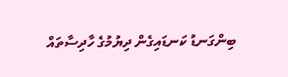ބިންގަނޑު ކަނޑައިގެން ދިޔުމުގެ ހާދިސާތައް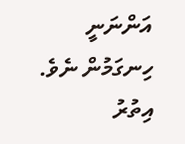އަންނަނީ ހިނގަމުން ނެވެ.
އިތުރު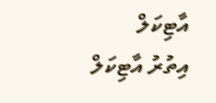އާޓިކަލް
އިތުރު އާޓިކަލް